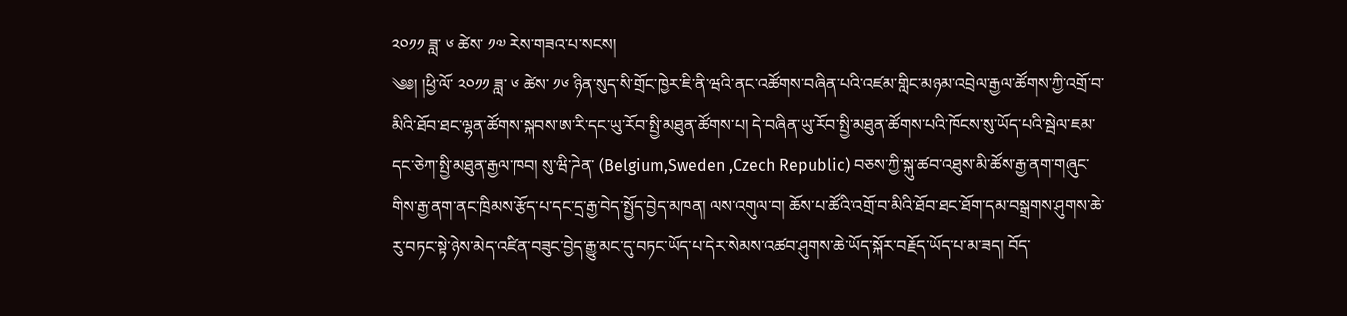༢༠༡༡ ཟླ་ ༦ ཚེས་ ༡༧ རེས་གཟའ་པ་སངས།
༄༅། །ཕྱི་ལོ་ ༢༠༡༡ ཟླ་ ༦ ཚེས་ ༡༦ ཉིན་སུད་སི་གྲོང་ཁྱེར་ཇི་ནི་ཝའི་ནང་འཚོགས་བཞིན་པའི་འཛམ་གླིང་མཉམ་འབྲེལ་རྒྱལ་ཚོགས་ཀྱི་འགྲོ་བ་མིའི་ཐོབ་ཐང་ལྷན་ཚོགས་སྐབས་ཨ་རི་དང་ཡུ་རོབ་སྤྱི་མཐུན་ཚོགས་པ། དེ་བཞིན་ཡུ་རོབ་སྤྱི་མཐུན་ཚོགས་པའི་ཁོངས་སུ་ཡོད་པའི་སྦེལ་ཇམ་དང་ཅེཀ་སྤྱི་མཐུན་རྒྱལ་ཁབ། སུ་ཝི་ཌེན་ (Belgium,Sweden ,Czech Republic) བཅས་ཀྱི་སྐུ་ཚབ་འཐུས་མི་ཚོས་རྒྱ་ནག་གཞུང་གིས་རྒྱ་ནག་ནང་ཁྲིམས་རྩོད་པ་དང་དྲ་རྒྱ་བེད་སྤྱོད་བྱེད་མཁན། ལས་འགུལ་བ། ཆོས་པ་ཚོའི་འགྲོ་བ་མིའི་ཐོབ་ཐང་ཐོག་དམ་བསྒྲགས་ཤུགས་ཆེ་རུ་བཏང་སྟེ་ཉེས་མེད་འཛིན་བཟུང་བྱེད་རྒྱུ་མང་དུ་བཏང་ཡོད་པ་དེར་སེམས་འཚབ་ཤུགས་ཆེ་ཡོད་སྐོར་བརྗོད་ཡོད་པ་མ་ཟད། བོད་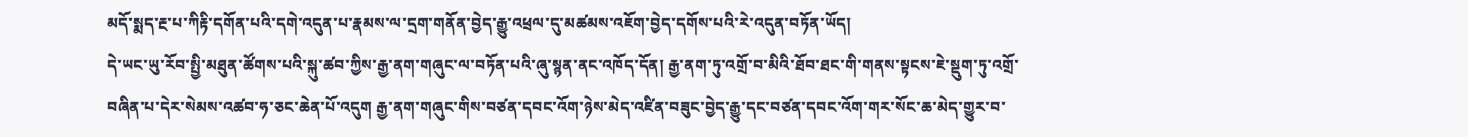མདོ་སྨད་རྔ་པ་ཀིརྟི་དགོན་པའི་དགེ་འདུན་པ་རྣམས་ལ་དྲག་གནོན་བྱེད་རྒྱུ་འཕྲལ་དུ་མཚམས་འཇོག་བྱེད་དགོས་པའི་རེ་འདུན་བཏོན་ཡོད།
དེ་ཡང་ཡུ་རོབ་སྤྱི་མཐུན་ཚོགས་པའི་སྐུ་ཚབ་ཀྱིས་རྒྱ་ནག་གཞུང་ལ་བཏོན་པའི་ཞུ་སྙན་ནང་འཁོད་དོན། རྒྱ་ནག་ཏུ་འགྲོ་བ་མིའི་ཐོབ་ཐང་གི་གནས་སྟངས་ཇེ་སྡུག་ཏུ་འགྲོ་བཞིན་པ་དེར་སེམས་འཚབ་ཧ་ཅང་ཆེན་པོ་འདུག རྒྱ་ནག་གཞུང་གིས་བཙན་དབང་འོག་ཉེས་མེད་འཛིན་བཟུང་བྱེད་རྒྱུ་དང་བཙན་དབང་འོག་གར་སོང་ཆ་མེད་གྱུར་བ་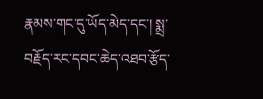རྣམས་གང་དུ་ཡོད་མེད་དང་། སྨྲ་བརྗོད་རང་དབང་ཆེད་འཐབ་རྩོད་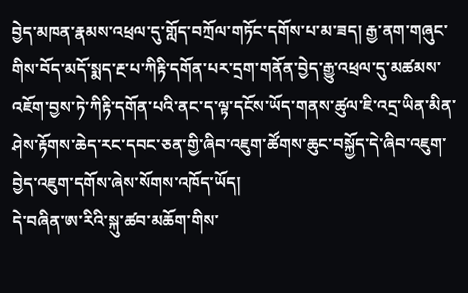བྱེད་མཁན་རྣམས་འཕྲལ་དུ་གློད་བཀྲོལ་གཏོང་དགོས་པ་མ་ཟད། རྒྱ་ནག་གཞུང་གིས་བོད་མདོ་སྨད་རྔ་པ་ཀིརྟི་དགོན་པར་དྲག་གནོན་བྱེད་རྒྱུ་འཕྲལ་དུ་མཚམས་འཇོག་བྱས་ཏེ་ཀིརྟི་དགོན་པའི་ནང་ད་ལྟ་དངོས་ཡོད་གནས་ཚུལ་ཇི་འདྲ་ཡིན་མིན་ཤེས་རྟོགས་ཆེད་རང་དབང་ཅན་གྱི་ཞིབ་འཇུག་ཚོགས་ཆུང་བསྐྱོད་དེ་ཞིབ་འཇུག་བྱེད་འཇུག་དགོས་ཞེས་སོགས་འཁོད་ཡོད།
དེ་བཞིན་ཨ་རིའི་སྐུ་ཚབ་མཆོག་གིས་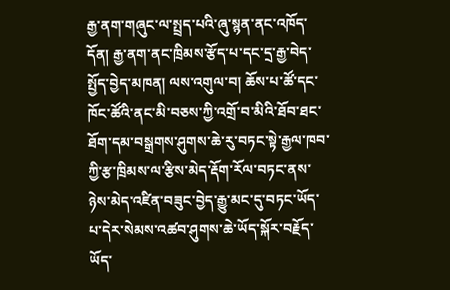རྒྱ་ནག་གཞུང་ལ་སྤྲད་པའི་ཞུ་སྙན་ནང་འཁོད་དོན། རྒྱ་ནག་ནང་ཁྲིམས་རྩོད་པ་དང་དྲ་རྒྱ་བེད་སྤྱོད་བྱེད་མཁན། ལས་འགུལ་བ། ཆོས་པ་ཚོ་དང་ཁོང་ཚོའི་ནང་མི་བཅས་ཀྱི་འགྲོ་བ་མིའི་ཐོབ་ཐང་ཐོག་དམ་བསྒྲགས་ཤུགས་ཆེ་རུ་བཏང་སྟེ་རྒྱལ་ཁབ་ཀྱི་རྩ་ཁྲིམས་ལ་རྩིས་མེད་རྡོག་རོལ་བཏང་ནས་ཉེས་མེད་འཛིན་བཟུང་བྱེད་རྒྱུ་མང་དུ་བཏང་ཡོད་པ་དེར་སེམས་འཚབ་ཤུགས་ཆེ་ཡོད་སྐོར་བརྗོད་ཡོད་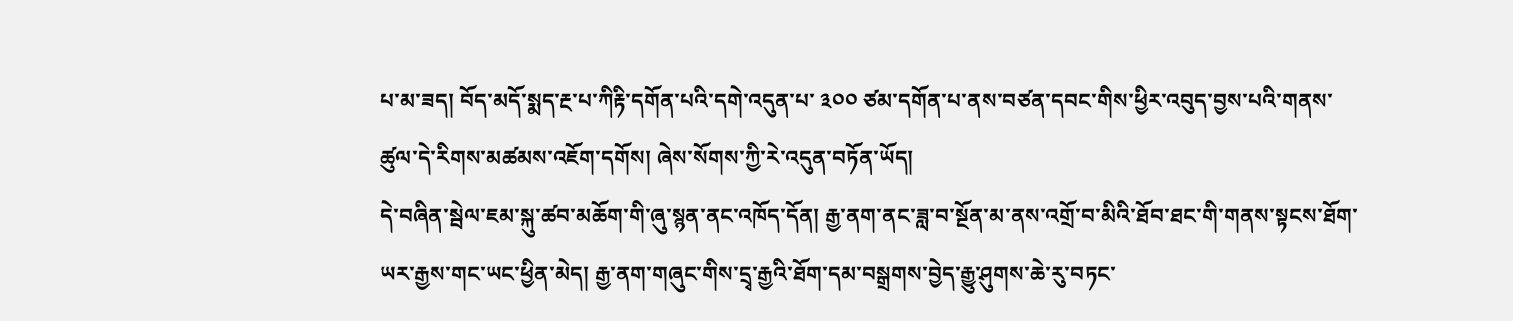པ་མ་ཟད། བོད་མདོ་སྨད་རྔ་པ་ཀིརྟི་དགོན་པའི་དགེ་འདུན་པ་ ༣༠༠ ཙམ་དགོན་པ་ནས་བཙན་དབང་གིས་ཕྱིར་འབུད་བྱས་པའི་གནས་ཚུལ་དེ་རིགས་མཚམས་འཇོག་དགོས། ཞེས་སོགས་ཀྱི་རེ་འདུན་བཏོན་ཡོད།
དེ་བཞིན་སྦེལ་ཇམ་སྐུ་ཚབ་མཆོག་གི་ཞུ་སྙན་ནང་འཁོད་དོན། རྒྱ་ནག་ནང་ཟླ་བ་སྔོན་མ་ནས་འགྲོ་བ་མིའི་ཐོབ་ཐང་གི་གནས་སྟངས་ཐོག་ཡར་རྒྱས་གང་ཡང་ཕྱིན་མེད། རྒྱ་ནག་གཞུང་གིས་དྲྭ་རྒྱའི་ཐོག་དམ་བསྒྲགས་བྱེད་རྒྱུ་ཤུགས་ཆེ་རུ་བཏང་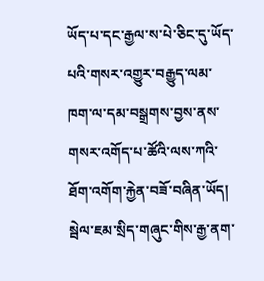ཡོད་པ་དང་རྒྱལ་ས་པེ་ཅིང་དུ་ཡོད་པའི་གསར་འགྱུར་བརྒྱུད་ལམ་ཁག་ལ་དམ་བསྒྲགས་བྱས་ནས་གསར་འགོད་པ་ཚོའི་ལས་ཀའི་ཐོག་འགོག་རྐྱེན་བཟོ་བཞིན་ཡོད། སྦེལ་ཇམ་སྲིད་གཞུང་གིས་རྒྱ་ནག་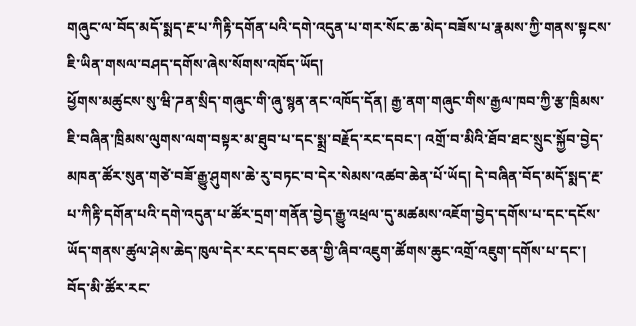གཞུང་ལ་བོད་མདོ་སྨད་རྔ་པ་ཀིརྟི་དགོན་པའི་དགེ་འདུན་པ་གར་སོང་ཆ་མེད་བཟོས་པ་རྣམས་ཀྱི་གནས་སྟངས་ཇི་ཡིན་གསལ་བཤད་དགོས་ཞེས་སོགས་འཁོད་ཡོད།
ཕྱོགས་མཚུངས་སུ་ཝི་ཌན་སྲིད་གཞུང་གི་ཞུ་སྙན་ནང་འཁོད་དོན། རྒྱ་ནག་གཞུང་གིས་རྒྱལ་ཁབ་ཀྱི་རྩ་ཁྲིམས་ཇི་བཞིན་ཁྲིམས་ལུགས་ལག་བསྟར་མ་ཐུབ་པ་དང་སྨྲ་བརྗོད་རང་དབང་། འགྲོ་བ་མིའི་ཐོབ་ཐང་སྲུང་སྐྱོབ་བྱེད་མཁན་ཚོར་སུན་གཙེ་བཟོ་རྒྱུ་ཤུགས་ཆེ་རུ་བཏང་བ་དེར་སེམས་འཚབ་ཆེན་པོ་ཡོད། དེ་བཞིན་བོད་མདོ་སྨད་རྔ་པ་ཀིརྟི་དགོན་པའི་དགེ་འདུན་པ་ཚོར་དྲག་གནོན་བྱེད་རྒྱུ་འཕྲལ་དུ་མཚམས་འཇོག་བྱེད་དགོས་པ་དང་དངོས་ཡོད་གནས་ཚུལ་ཤེས་ཆེད་ཁུལ་དེར་རང་དབང་ཅན་གྱི་ཞིབ་འཇུག་ཚོགས་ཆུང་འགྲོ་འཇུག་དགོས་པ་དང་། བོད་མི་ཚོར་རང་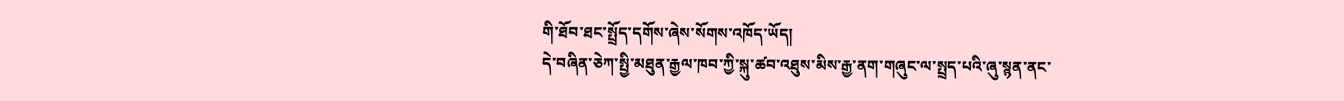གི་ཐོབ་ཐང་སྤྲོད་དགོས་ཞེས་སོགས་འཁོད་ཡོད།
དེ་བཞིན་ཅེཀ་སྤྱི་མཐུན་རྒྱལ་ཁབ་ཀྱི་སྐུ་ཚབ་འཐུས་མིས་རྒྱ་ནག་གཞུང་ལ་སྤྲད་པའི་ཞུ་སྙན་ནང་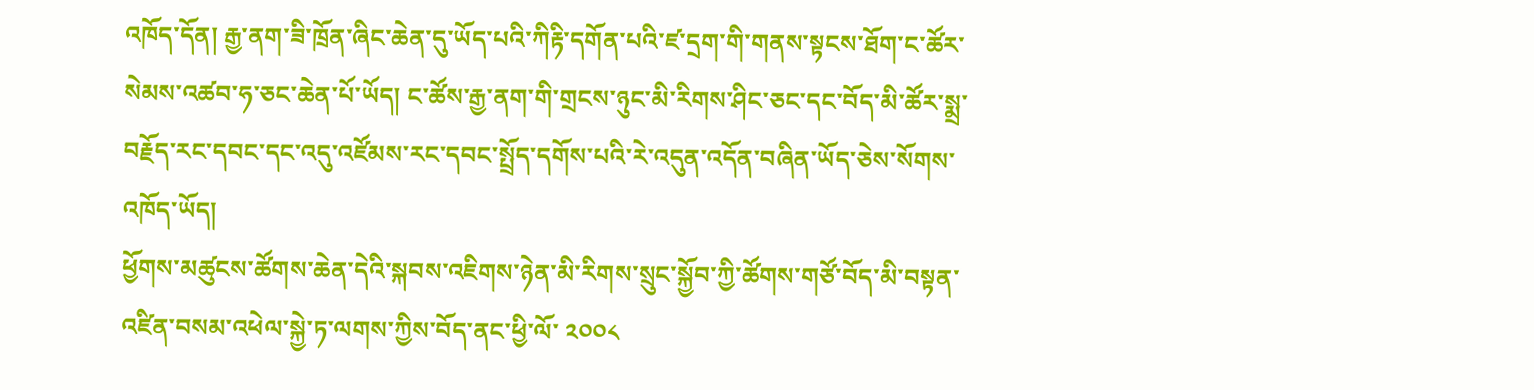འཁོད་དོན། རྒྱ་ནག་ཟི་ཁྲོན་ཞིང་ཆེན་དུ་ཡོད་པའི་ཀིརྟི་དགོན་པའི་ཛ་དྲག་གི་གནས་སྟངས་ཐོག་ང་ཚོར་སེམས་འཚབ་ཧ་ཅང་ཆེན་པོ་ཡོད། ང་ཚོས་རྒྱ་ནག་གི་གྲངས་ཉུང་མི་རིགས་ཤིང་ཅང་དང་བོད་མི་ཚོར་སྨྲ་བརྗོད་རང་དབང་དང་འདུ་འཛོམས་རང་དབང་སྤྲོད་དགོས་པའི་རེ་འདུན་འདོན་བཞིན་ཡོད་ཅེས་སོགས་འཁོད་ཡོད།
ཕྱོགས་མཚུངས་ཚོགས་ཆེན་དེའི་སྐབས་འཇིགས་ཉེན་མི་རིགས་སྲུང་སྐྱོབ་ཀྱི་ཚོགས་གཙོ་བོད་མི་བསྟན་འཛིན་བསམ་འཕེལ་སྐྱེ་ཏ་ལགས་ཀྱིས་བོད་ནང་ཕྱི་ལོ་ ༢༠༠༨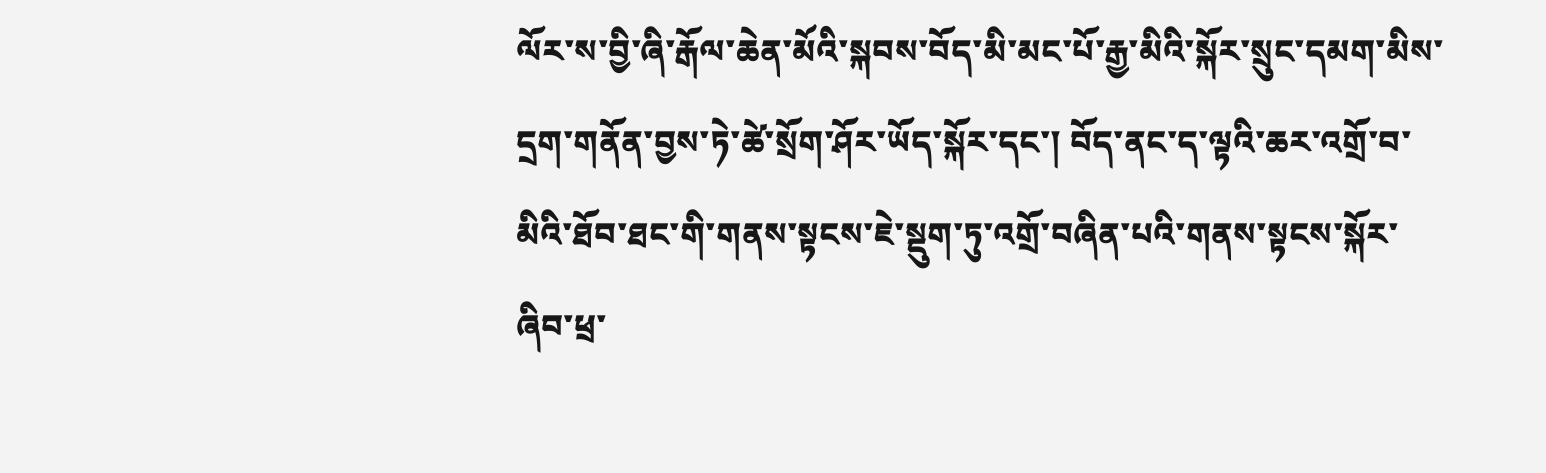ལོར་ས་བྱི་ཞི་རྒོལ་ཆེན་མོའི་སྐབས་བོད་མི་མང་པོ་རྒྱ་མིའི་སྐོར་སྲུང་དམག་མིས་དྲག་གནོན་བྱས་ཏེ་ཚེ་སྲོག་ཤོར་ཡོད་སྐོར་དང་། བོད་ནང་ད་ལྟའི་ཆར་འགྲོ་བ་མིའི་ཐོབ་ཐང་གི་གནས་སྟངས་ཇེ་སྡུག་ཏུ་འགྲོ་བཞིན་པའི་གནས་སྟངས་སྐོར་ཞིབ་ཕྲ་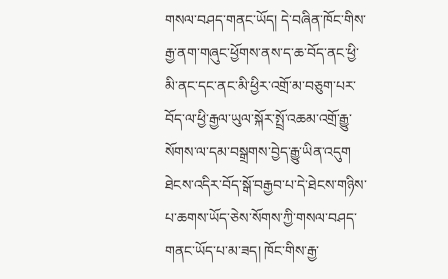གསལ་བཤད་གནང་ཡོད། དེ་བཞིན་ཁོང་གིས་རྒྱ་ནག་གཞུང་ཕྱོགས་ནས་ད་ཆ་བོད་ནང་ཕྱི་མི་ནང་དང་ནང་མི་ཕྱིར་འགྲོ་མ་བཅུག་པར་བོད་ལ་ཕྱི་རྒྱལ་ཡུལ་སྐོར་སྤྲོ་འཆམ་འགྲོ་རྒྱུ་སོགས་ལ་དམ་བསྒྲགས་བྱེད་རྒྱུ་ཡིན་འདུག ཐེངས་འདིར་བོད་སྒོ་བརྒྱབ་པ་དེ་ཐེངས་གཉིས་པ་ཆགས་ཡོད་ཅེས་སོགས་ཀྱི་གསལ་བཤད་གནང་ཡོད་པ་མ་ཟད། ཁོང་གིས་རྒྱ་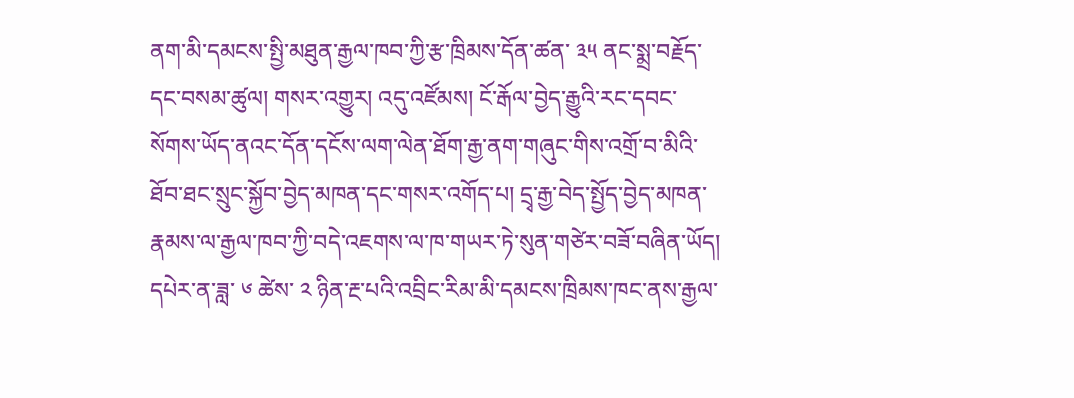ནག་མི་དམངས་སྤྱི་མཐུན་རྒྱལ་ཁབ་ཀྱི་རྩ་ཁྲིམས་དོན་ཚན་ ༣༥ ནང་སྨྲ་བརྗོད་དང་བསམ་ཚུལ། གསར་འགྱུར། འདུ་འཛོམས། ངོ་རྒོལ་བྱེད་རྒྱུའི་རང་དབང་སོགས་ཡོད་ནའང་དོན་དངོས་ལག་ལེན་ཐོག་རྒྱ་ནག་གཞུང་གིས་འགྲོ་བ་མིའི་ཐོབ་ཐང་སྲུང་སྐྱོབ་བྱེད་མཁན་དང་གསར་འགོད་པ། དྲྭ་རྒྱ་བེད་སྤྱོད་བྱེད་མཁན་རྣམས་ལ་རྒྱལ་ཁབ་ཀྱི་བདེ་འཇགས་ལ་ཁ་གཡར་ཏེ་སུན་གཙེར་བཟོ་བཞིན་ཡོད།
དཔེར་ན་ཟླ་ ༦ ཚེས་ ༢ ཉིན་རྔ་པའི་འབྲིང་རིམ་མི་དམངས་ཁྲིམས་ཁང་ནས་རྒྱལ་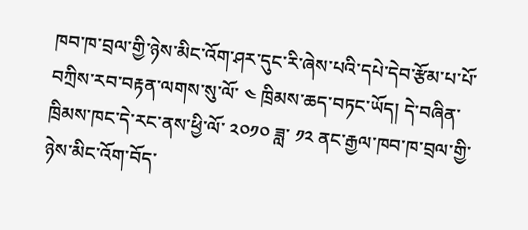ཁབ་ཁ་བྲལ་གྱི་ཉེས་མིང་འོག་ཤར་དུང་རི་ཞེས་པའི་དཔེ་དེབ་རྩོམ་པ་པོ་བཀྲིས་རབ་བརྟན་ལགས་སུ་ལོ་ ༤ ཁྲིམས་ཆད་བཏང་ཡོད། དེ་བཞིན་ཁྲིམས་ཁང་དེ་རང་ནས་ཕྱི་ལོ་ ༢༠༡༠ ཟླ་ ༡༢ ནང་རྒྱལ་ཁབ་ཁ་བྲལ་གྱི་ཉེས་མིང་འོག་བོད་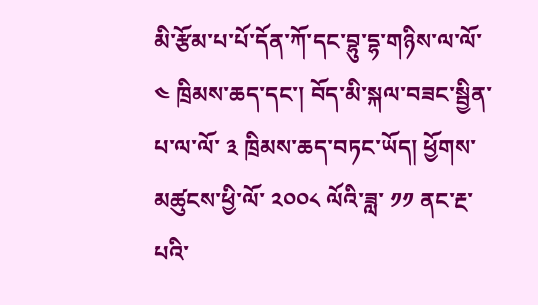མི་རྩོམ་པ་པོ་དོན་ཀོ་དང་བྷུ་དྷ་གཉིས་ལ་ལོ་ ༤ ཁྲིམས་ཆད་དང་། བོད་མི་སྐལ་བཟང་སྦྱིན་པ་ལ་ལོ་ ༣ ཁྲིམས་ཆད་བཏང་ཡོད། ཕྱོགས་མཚུངས་ཕྱི་ལོ་ ༢༠༠༨ ལོའི་ཟླ་ ༡༡ ནང་རྔ་པའི་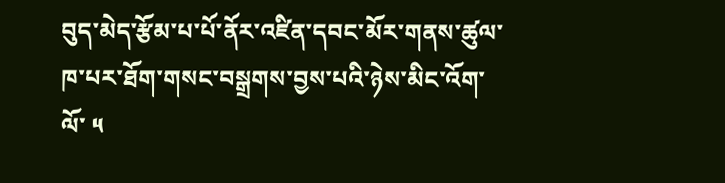བུད་མེད་རྩོམ་པ་པོ་ནོར་འཛིན་དབང་མོར་གནས་ཚུལ་ཁ་པར་ཐོག་གསང་བསྒྲགས་བྱས་པའི་ཉེས་མིང་འོག་ལོ་ ༥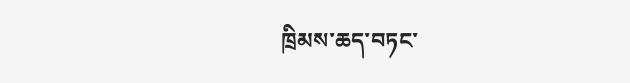ཁྲིམས་ཆད་བཏང་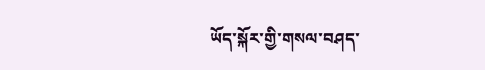ཡོད་སྐོར་གྱི་གསལ་བཤད་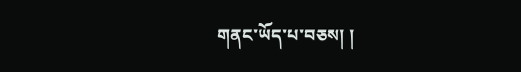གནང་ཡོད་པ་བཅས། །